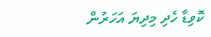ކޮވިޑާ ހެދި މިދިޔަ އަހަރުން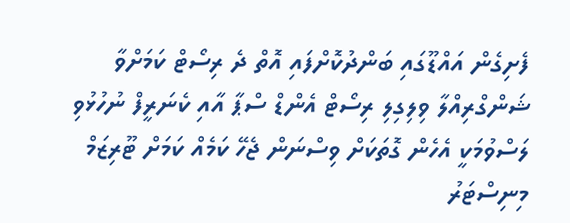ފެށިގެން އައްޑޫގައި ބަންދުކޮށްފައި އޮތް ދެ ރިސޯޓް ކަމަށްވާ ޝަންގްރިއްލާ ވިލިގިލި ރިސޯޓް އެންޑް ސްޕާ އާއި ކެނަރީފް ނުހުޅުވި ލަސްވުމަކީ އެހެން ގޮތަކަށް ވިސްނަން ޖެހޭ ކަމެއް ކަމަށް ޓޫރިޒަމް މިނިސްޓަރު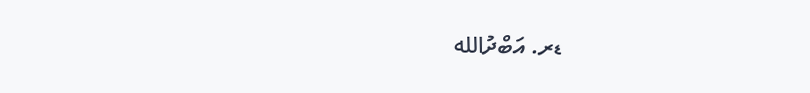ޑރ. އަބްދުالله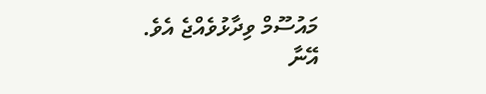މައުސޫމް ވިދާޅުވެއްޖެ އެވެ.
އޭނާ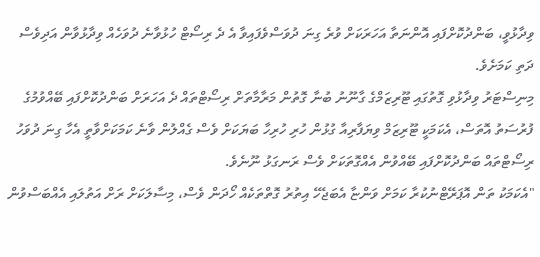ވިދާޅުވީ، ބަންދުކޮށްފައި އޮންނަތާ އަހަރަކަށް ވުރެ ގިނަ ދުވަސްވެފައިވާ އެ ދެ ރިސޯޓް ހުޅުވާނެ ދުވަހެއް ވިދާޅުވާން އަދިވެސް ދަތި ކަމަށެވެ.
މިނިސްޓަރު ވިދާޅުވި ގޮތުގައި ޓޫރިޒަމްގެ ގާނޫނު ބުނާ ގޮތުން މަރާމާތަށް ރިސޯޓްތައް ދެ އަހަރަށް ބަންދުކޮށްފައި ބޭއްވުމުގެ ފުރުސަތު އޮތަސް، އެކަމަކީ ޓޫރިޒަމް ވިޔަފާރިއާ ގުޅުން ހުރި ހުރިހާ ބަޔަކަށް ވެސް ގެއްލުން ވާނެ ކަމަކަށްވާތީ އެހާ ގިނަ ދުވަހު ރިސޯޓްތައް ބަންދުކޮށްފައި ބޭއްވުން އެއްގޮތަކަށް ވެސް ރަނގަޅު ނޫނެވެ.
"އެކަމަކު ތަން އޮޕަރޭޓްނުކުރާ ކަމަށް ވަންޏާ އެބަޖެހޭ އިތުރު ގޮތްތަކެއް ހޯދަން ވެސް، މިސާލަކަށް ރަށް އަތުލައި އެއްބަސްވުން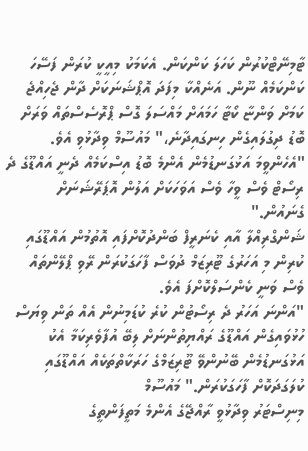ޓާމިނޭޓްކުރުން ކަހަލަ ކަންކަން. އެކަމަކު މިއީކީ ކުރަން ފަސޭހަ ކަންކަމެއް ނޫން. އަނެއްކާ މިފަދަ އޮޕްޝަނަކަށް ދާން ޖެހިއްޖެ ކަމަށް ވަންޏާ ކޯޓާ ހަމައަށް މައްސަލަ ގޮސް ޕްރޮސެސްތައް ވަރަށް ބޮޑު ދިގުލައިގެން ހިނގައިދާނެ،" މައުސޫމް ވިދާޅުވި އެވެ.
"އެހެންވީމަ އަޅުގަނޑުމެން އެންމެ ބޮޑު އިސްކަމެއް ދެނީ އައްޑޫގެ ދެ ރިސޯޓް ވެސް ވީހާ ވެސް އަވަހަކަށް އަލުން އޮޕަރޭޝަނަށް ގެނައުން."
ޝަންގްރިއްލާ އާއި ކެނަރީފް ބަންދުކޮށްފައި އޮތުމުން އައްޑޫގައި ކުރިން މި އަހަރުގެ ޓޫރިޒަމް ދުވަސް ފާހަގަކުރަން ރޭވި ޕްލޭންތައް ވެސް ވަނީ ކެންސަލްކޮށްފަ އެވެ.
"އަންނަ އަހަރު ދެ ރިސޯޓުން ކުރެ ކުޑަމިނުން އެއް ތަން ވިޔަސް ހުޅުވައިގެން އައްޑޫގެ ރައްޔިތުންނަށް ލިބޭ އުފާވެރިކަމާ އެކު އަޅުގަނޑުމެން ބޭނުންވޭ ޓޫރިޒަމްގެ ހަރަކާތްތަކެއް އައްޑޫގައި ކުލަގަދަކޮށް ފާހަގަކުރަން." މައުސޫމް
މިނިސްޓަރު ވިދާޅުވީ ރާއްޖޭގެ އެންމެ މަތީފަންތީގެ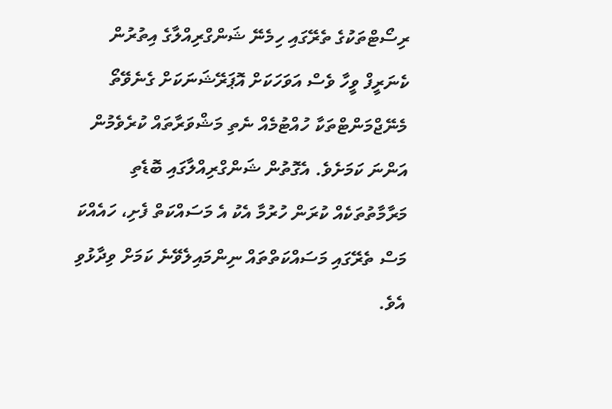ރިސޯޓްތަކުގެ ތެރޭގައި ހިމެނޭ ޝަންގްރިއްލާގެ އިތުރުން ކެނަރީފް ވީހާ ވެސް އަވަހަކަށް އޮޕަރޭޝަނަކަށް ގެނެވޭތޯ މެނޭޖްމަންޓްތަކާ ހުއްޓުމެއް ނެތި މަޝްވަރާތައް ކުރެވެމުން އަންނަ ކަމަށެވެ. އެގޮތުން ޝަންގްރިއްލާގައި ބޮޑެތި މަރާމާތުތަކެއް ކުރަން ހުރުމާ އެކު އެ މަސައްކަތް ފެށި، ހައެއްކަ މަސް ތެރޭގައި މަސައްކަތްތައް ނިންމައިލެވޭނެ ކަމަށް ވިދާޅުވި އެވެ.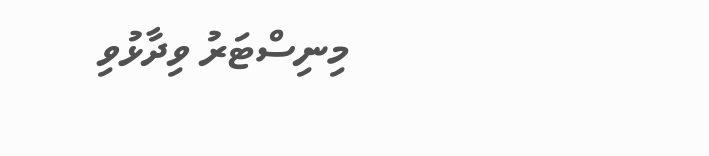މިނިސްޓަރު ވިދާޅުވި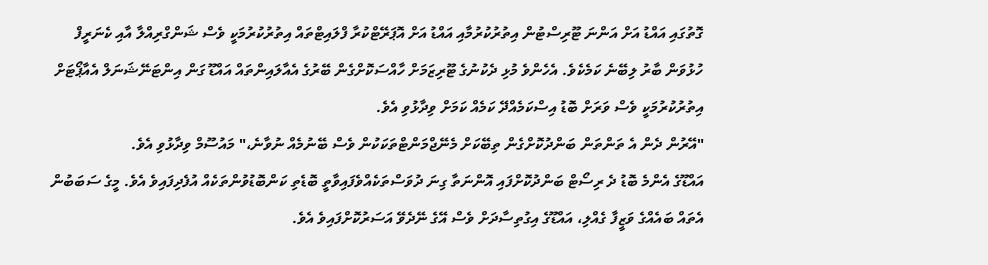ގޮތުގައި އައްޑު އަށް އަންނަ ޓޫރިސްޓުން އިތުރުކުރުމާއި އައްޑު އަށް އޮޕަރޭޓްކުރާ ފްލައިޓްތައް އިތުރުކުރުމަކީ ވެސް ޝަންގްރިއްލާ އާއި ކެނަރީފް ހުޅުވަން ބާރު ލިބޭނެ ކަމެކެވެ. އެހެންވެ މުޅި ދެކުނުގެ ޓޫރިޒަމަށް ހާއްސަކޮށްގެން ބޭރުގެ އެއާލައިންތައް އައްޑޫ ގަން އިންޓަނޭޝަނަލް އެއާޕޯޓަށް އިތުރުކުރުމަކީ ވެސް ވަރަށް ބޮޑު އިސްކަމެއްދޭ ކަމެއް ކަމަށް ވިދާޅުވި އެވެ.
"އޭރުން ދެން އެ ތަންތަން ބަންދުކޮށްގެން ތިބޭކަށް މެނޭޖްމަންޓްތަކަކުން ވެސް ބޭނުމެއް ނުވާނެ،" މައުސޫމް ވިދާޅުވި އެވެ.
އައްޑޫގެ އެންމެ ބޮޑު ދެ ރިސޯޓް ބަންދުކޮށްފައި އޮންނަތާ ގިނަ ދުވަސްތަކެއްވެފައިވާތީ ބޮޑެތި ކަންބޮޑުވުންތަކެއް އުފެދިފައިވެ އެވެ. މީގެ ސަބަބުން އެތައް ބައެއްގެ ވަޒީފާ ގެއްލި، އައްޑޫގެ އިގުތިސާދަށް ވެސް އޭގެ ނޭދެވޭ އަސަރުކޮށްފައިވެ އެވެ.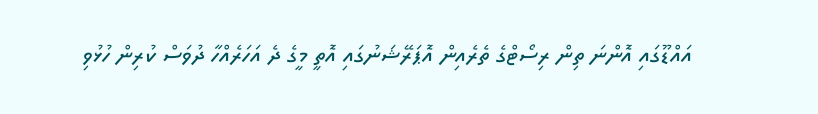އައްޑޫގައި އޮންނަ ތިން ރިސޯޓްގެ ތެރެއިން އޮޕަރޭޝަނުގައި އޮތީ މީގެ ދެ އަހަރެއްހާ ދުވަސް ކުރިން ހުޅުވި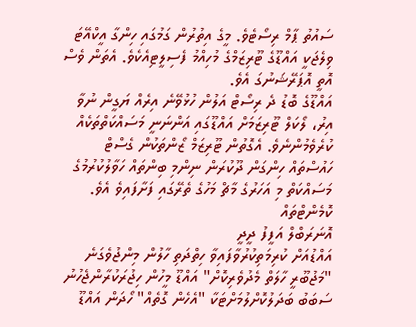ސައުތު ޕާމް ރިސޯޓެވެ. މީގެ އިތުރުން ގަމުގައި ހިންގާ އީކްއޭޓަ ވިލެޖަކީ އައްޑޫގެ ޓޫރިޒަމްގެ މުހިއްމު ފެސިލީޓިއެކެވެ. އެތަން ވެސް އޮތީ އޮޕަރޭޝަނުގަ އެވެ.
އައްޑޫގެ ބޮޑު ދެ ރިސޯޓް އަލުން ހުޅުވޭނެ އިރެއް ޔަގީން ނުވާ އިރު، ލޯކަލް ޓޫރިޒަމަށް އައްޑޫގައި އަންނަނީ މަސައްކަތްތަކެއް ކުރެވެމުންނެވެ. އެގޮތުން ޓޫރިޒަމް ޒޯންތަކުން ގެސްޓް ހައުސްތައް ހިންގަން ދޫކުރަން ނިންމި ބިންތައް ހަވާލުކުރުމުގެ މަސައްކަތް މި އަހަރުގެ މާޗް މަހުގެ ތެރޭގައި ފަށާފައިވެ އެވެ.
ކޮމެންޓްތައް
އޮނަރަބްލް އަފީފު ދީދީ
އައްޑުއަށް ކުރިމަތިކުރުވާފައިވާ ހިތްދަތި ހާލުން މިންޖުވެގަނެ "މަޖުބޫރީ ހާލަތް މެދުވެރިކޮށް" އައްޑޫ މީހުން ހިޖުރަކުރާންޖެހުނު ސަބަބު ބަދަލުކޮށްލުމަށްޓަކާ "އެހެން ގޮތެއް" ހޯދަން އައްޑޫ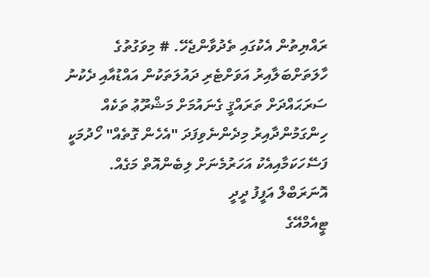ރައްޔިތުން އެކުގައި ތެދުވާންޖެހޭ. # މިވަގުތުގެ ހާލަތަށްބަލާއިރު އަވަށްޓެރި ދައުލަތަކުން އައްޑުއާއި ދެކުނު ސަރަޙައްދަށް ތަރައްޤީ ގެނައުމަށް މަޝްރޫޢު ތަކެއް ހިންގަމުންދާއިރު މިދެންނެވިފަދަ "އެހެން ގޮތެއް" ހޯދުމަކީ ފަސޭހަކަމާއިއެކު އަހަރުމެނަށް ލިބެންއޮތް މަގެއް.
އޮނަރަބްލް އަފީފު ދީދީ
ޓީއެމްއޭގެ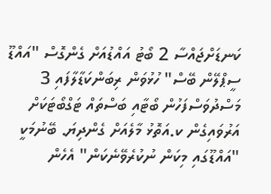ކަނޑަށްޖައްސާ 2 ބޯޓު އައްޑުއަށް ގެންގޮސް "އައްޑޫ ސީޕްލޭން ބޭސް" ހުޅުވަން ރިބަންކަޑާލާފައި 3 މަސްދުވަސްފަހުން ބޯޓާއި ބަސްތައް ޓަގްބޯޓަކަށް އަރުވައިގެން ކ.އަތޮޅު މާލެއަށް ގެންދިޔަ. ބޭނުމަކީ "އައްޑޫގައި މިކަން ނުކުރެވޭނެކަން" އެހެން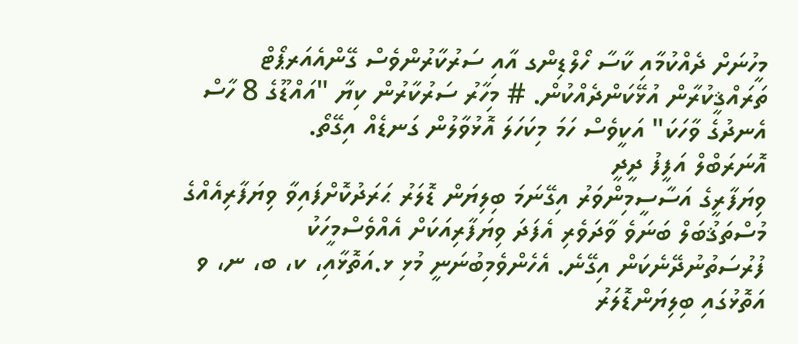މީހުނަށް ދެއްކުމާއި ކާސާ ހޯލްޑިންގ އާއި ސަރުކާރުންވެސް ގޭންއެއަރޕޯޓް ތަރައްޤީކުރާން އުޅޭކަންދެއްކުން. # މިހާރު ސަރުކާރުން ކިޔާ "އައްޑޫގެ 8 ހާސް އެނދުގެ ވާހަކަ" އަކީވެސް ހަމަ މިކަހަލަ އޮޅުވާލުން ގަނޑެއް އިގޭތޯ.
އޮނަރަބްލް އަފީފު ދީދީ
ވިޔަފާރީގެ އަސާސީމިންވަރު އިގޭނަމަ ބިލިޔަން ޑޮލަރު ޙަރަދުކޮށްފައިވާ ވިޔަފާރިއެއްގެ މުސްތަޤުބަލް ބަނަވެ ވާދަވެރި އެފަދަ ވިޔަފާރިއަކަށް އެއްވެސްމީހަކު ފުރުސަތުނުދޭނެކަން އިގޭނެ. އެހެންވެމިބުނަނީ މުޅި ޅ.އަތޮޅާއި، ކ، ބ، ނ، ވ އަތޮޅުގައި ބިލިޔަންޑޮލަރު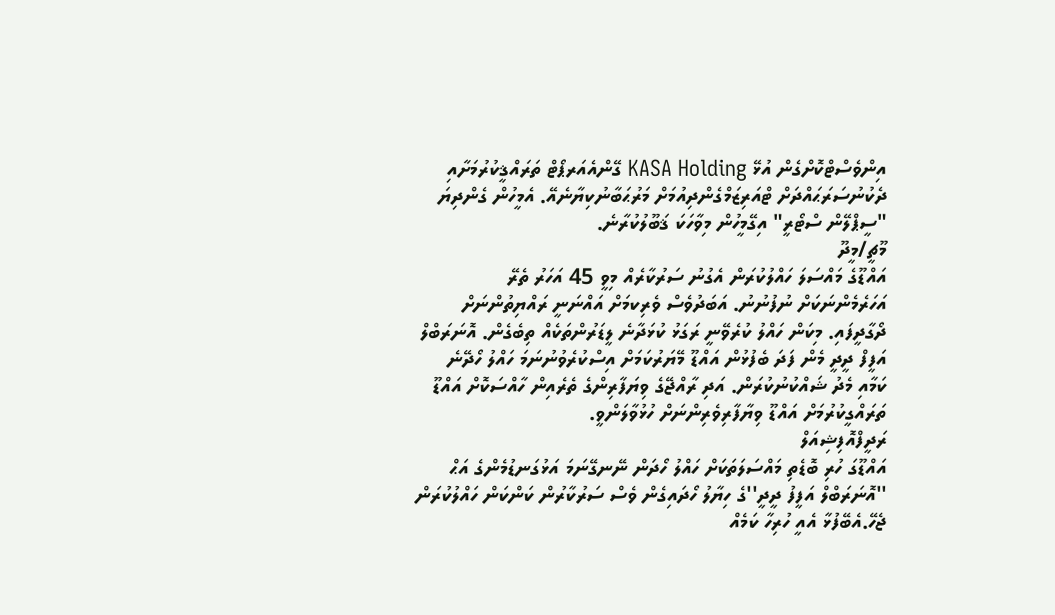އިންވެސްޓްކޮށްގެން އުޅޭ KASA Holding ގޭންއެއަރޕޯޓް ތަރައްޤީކުރުމަށާއި ދެކުނުސަރަޙައްދަށް ޓްއަރިޒަމްގެންދިއުމަށް މަރުޙަބާނުކިޔާނެއޭ. އެމީހުން ގެންދިޔަ "ސީޕްލޭން ސްޓޯރީ" އިގޭމީހުން މިވާހަކަ ޤަބޫލުކުރާނެ.
މޫޗީ/މީދޫ
އައްޑޫގެ މައްސަލަ ހައްލުކުރަން އެގުނު ސަރުކާރެއް މިވީ 45 އަހަރު ތެރޭ އަހަރެމެންނަކަށް ނުފުނުނު. އަބަދުވެސް ވެރިކމަށް އައްނަނީ ރައްޔިތުންނަށް ދޯގާދީފައި. މިކަން ހައްލު ކުރެވޭނީ ރަގަޅު ކުޅަދާނެ ލީޑަރުންތަކެއް ތިބެގެން. އޮނަރަބްލް އަފީފް ދީދީ މެން ފަދަ ބެފުޅުން އައްޑޫ މޭޔަރުކަމަށް އިސްކުރެވުނުނަމަ ހައްލު ހޯދޭނެ ކަމާއި މެދު ޝައްކުނުކުރަން. އަދި ރާއްޖޭގެ ވިޔަފާރިންގެ ތެރެއިން ހާއްސަކޮށް އައްޑޫ ތަރައްގީކުރުމަށް އައްޑޫ ވިޔާފާރިވެރިންނަށް ހުޅުވާލަންވީ.
ރަދީފްއޮފިޝިއަލް
އައްޑޫގަ ހުރި ބޮޑެތި މައްސަލަތަކަށް ހައްލު ހޯދަން ނޭނގޭނަމަ އަޅުގަނޑުމެންގެ އަޙް ''އޮނަރަބްލް އަފީފު ދީދީ''ގެ ހިޔާލު ހޯދައިގެން ވެސް ސަރުކާރުން ކަންކަން ހައްލުކުރަން ޖެހޭ.އެބޭފުޅާ އެއީ ހުރިހާ ކަމެއް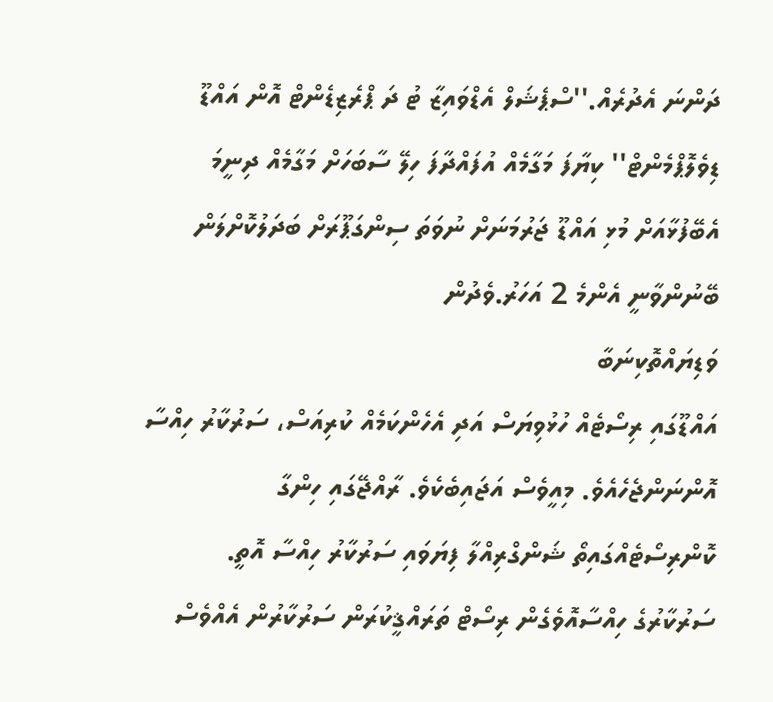ދަންނަ އެދުރެއް.''ސްޕެޝަލް އެޑްވައިޒާ ޓު ދަ ޕްރެޒިޑެންޓް އޮން އައްޑޫ ޑިވެލޮޕްމެންޓް'' ކިޔާފަ މަގާމެއް އުފައްދާފަ ހިލޭ ސާބަހަށް މަގާމެއް ދިނީމަ އެބޭފުޅާއަށް މުޅި އައްޑޫ ޖަރުމަނަށް ނުވަތަ ސިންގަޕޫރަށް ބަދަލުކޮށްލަން ބޭނުންވާނީ އެންމެ 2 އަހަރު.ވެދުން
ވަޑިޔައްތޮކިނަބާ
އައްޑޫގައި ރިސޯޓެއް ހުޅުވިޔަސް އަދި އެހެންކަމެއް ކުރިއަސް، ސަރުކާރު ހިއްސާ އޮންނަންޖެހެއެވެ. މިއީވެސް އަޖައިބެކެވެ. ރާއްޖޭގައި ހިންގާ ކޮންރިސޯޓެއްގައިތޯ ޝަންގްރިއްލާ ފިޔަވައި ސަރުކާރު ހިއްސާ އޮތީ. ސަރުކާރުގެ ހިއްސާއޮވެގެން ރިސޯޓް ތަރައްޤީކުރަން ސަރުކާރުން އެއްވެސް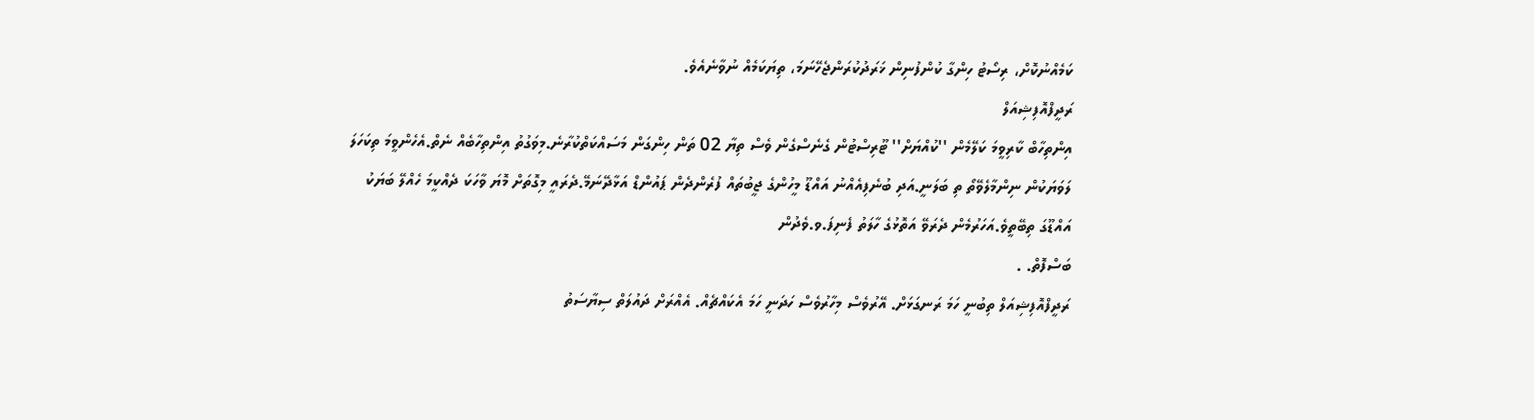ކަމެއްނުކޮށް، ރިސޯޓު ހިންގާ ކުންފުނިން ޚަރަދުކުރަންޖެހޭނަމަ، ތިޔަކަމެއް ނުވާނެއެވެ.
ރަދީފްއޮފިޝިއަލް
އިންތިހާބް ކާރިވީމަ ކަލޭމެން ''ކުއްޔަށް'' ޓޫރިސްޓުން ގެނެސްގެން ވެސް ތިޔާ 02 ތަން ހިންގަން މަސައްކަތްކުރާނެ.މިވަގުތު އިންތިހާބެއް ނެތް.އެހެންވީމަ ތިކަހަލަ ލަވަޔަކުން ނިންމާލެވޭތޯ ތި ބަލަނީ.އަދި ބުނެފިއެއްނު އައްޑޫ މީހުންގެ ޖީބުތައް ފުރެންދެން ޕައުންޑް އަޅާދޭނަމޭ.ދެރައީ މިގޮތަށް މޮޔަ ވާހަކަ ދެއްކީމަ ހެއްލޭ ބަޔަކު އައްޑޫގަ ތިބޭތީވެ.އަހަރުމެން ދެރަވޭ އަތޮޅުގެ ހާލަތު ފެނިފަ.ވ.ވެދުން
ބަސްފޮތް. .
ރަދީފްއޮފިޝިއަލް ތިބުނީ ހަމަ ރަނގަޅަށް. އޭރުވެސް މިހާރުވެސް ހަދަނީ ހަމަ އެކައްޗެއް. އެއްރަށް ދައުލަތް ސިޔާސަތު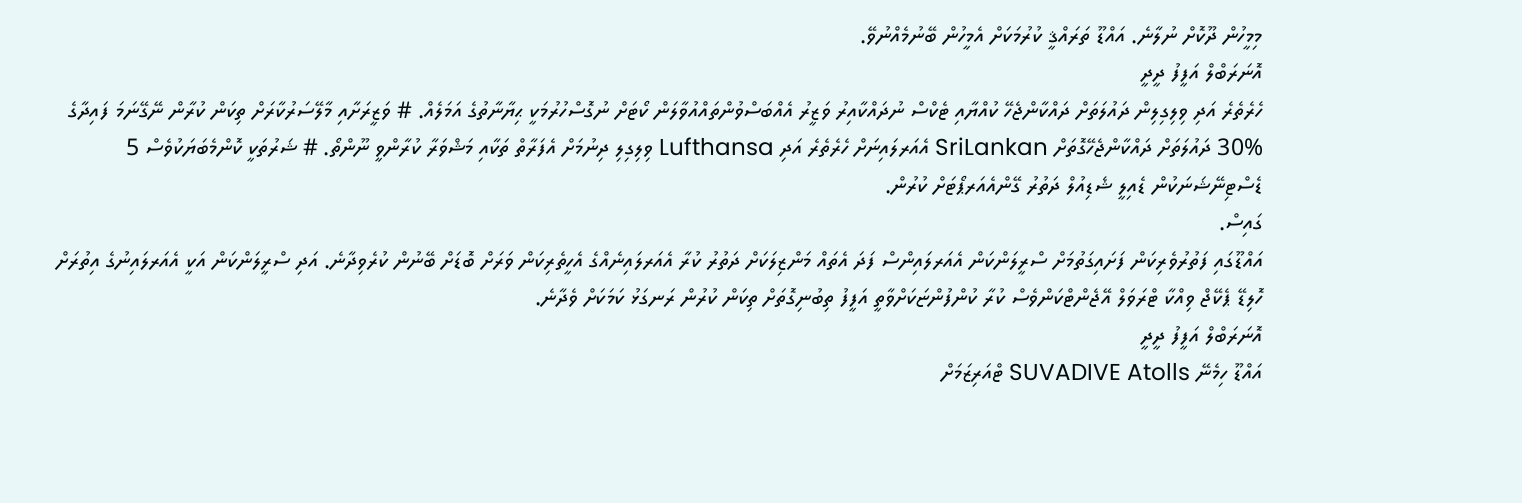މިމީހުން ދޫކޮށް ނުލާނެ. އައްޑޫ ތަރައްޤީ ކުރުމަކަށް އެމީހުން ބޭނުމެއްނުވޭ.
އޮނަރަބްލް އަފީފު ދީދީ
ހެރެތެރެ އަދި ވިލިގިލިން ދައުލަތަށް ދައްކާންޖެހޭ ކުއްޔާއި ޓެކްސް ނުދައްކާއިރު ވަޒީރު އެއްބަސްވުންތައްއުވާލަން ކޯޓަށް ނުގޮސްހުރުމަކީ ޙިޔާނާތުގެ އަމަލެއް. # ވަޒީރަށާއި މާލޭސަރުކާރަށް ތިކަން ކުރާން ނޭގޭނަމަ ފައިދާގެ %30 ދައުލަތަށް ދައްކާންޖެހޭގޮތަށް SriLankan އެއަރލައިނަށް ހެރެތެރެ އަދި Lufthansa ވިލިގިލި ދިނުމަށް އެފަރާތް ތަކާއި މަޝްވަރާ ކުރާންވީ ނޫންތޯ. # ޝަރުތަކީ ކޮންމެބަޔަކުވެސް 5 ޑެސްޓިނޭޝަނަކުން ޑެއިލީ ޝެޑިއުލް ދަތުރު ގޭންއެއަރޕޯޓަށް ކުރުން.
ގައިސް.
އައްޑޫގައި ފަތުރުވެރިކަން ފަށައިގަތުމަށް ސްރީލަންކަން އެއަރލައިންސް ފަދަ އެތައް މަންޒިލަކަށް ދަތުރު ކުރާ އެއަރލައިނެއްގެ އެހީތެރިކަން ވަރަށް ބޮޑަށް ބޭނުން ކުރެވިދާނެ. އަދި ސްރީލަންކަން އަކީ އެއަރލައިނުގެ އިތުރަށް ހޮލިޑޭ ޕެކޭޖް ވިއްކާ ޓްރަވަލް އޭޖެންޓްކަންވެސް ކުރާ ކުންފުންޏަކަށްވާތީ އަފީފު ތިބުނިގޮތަށް ތިކަން ކުރުން ރަނގަޅު ކަމަކަށް ވެދާނެ.
އޮނަރަބްލް އަފީފު ދީދީ
އައްޑޫ ހިމެނޭ SUVADIVE Atolls ޓްއަރިޒަމަށް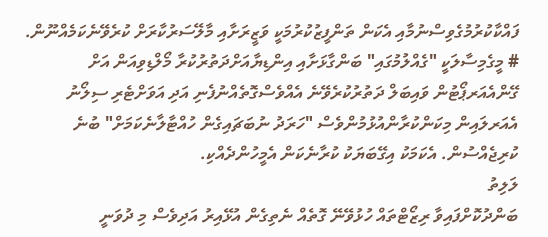ފައްކާކުރުމުގެވިސްނުމާއި އެކަން ތަންފީޒުކުރުމަކީ ވަޒީރަށާއި މާލޭސަރުކާރަށް ކުރެވޭނެކަމެއްނޫން. # މީގެމިސާލަކީ "ގެއްލުމުގައި" ބަންގާޅަށާއި އިންޑިޔާއަށްދަތުރުކުރާ މޯލްޑިވިއަން އަށް ގޭންއެއަރޕޯޓުން ވައިބަލް ދަތުރުކުރެވޭނެ އެއްވެސްގޮތެއްނުފެނި އަދި އަވަށްޓެރި ސިލޯނު އެއަރލައިން މިކަންކުރާންއުޅުމުންވެސް "ހަރަދު ނުބަޗައިގެން ހުއްޓާލާނެކަމަށް" ބުނެ ކުރިޖެއްސުން. އެކަމަކު އިގޭބަޔަކު ކުރާނެކަން އެމީހުންދެއްކި.
ލަލިތު
ބަންދުކޮށްފައިވާ ރިޒޯޓްތައް ހުޅުވޭނޭ ގޮތެއް ނެތިގެން އުޅޭއިރު އަދިވެސް މި ދުވަނީ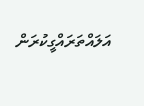އަލައްތަރައްގީކުރަން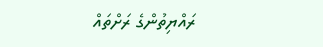ރައްޔިތުންގެ ރަށްތައް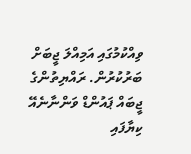ވިއްކުމުގައި އަމިއްލަ ޖީބަށް ބަރުކުރުން. ރައްޔިތުންގެ ޖީބައް ޕައުންޑް ވަންނާނެއޭ ކިޔާފައި